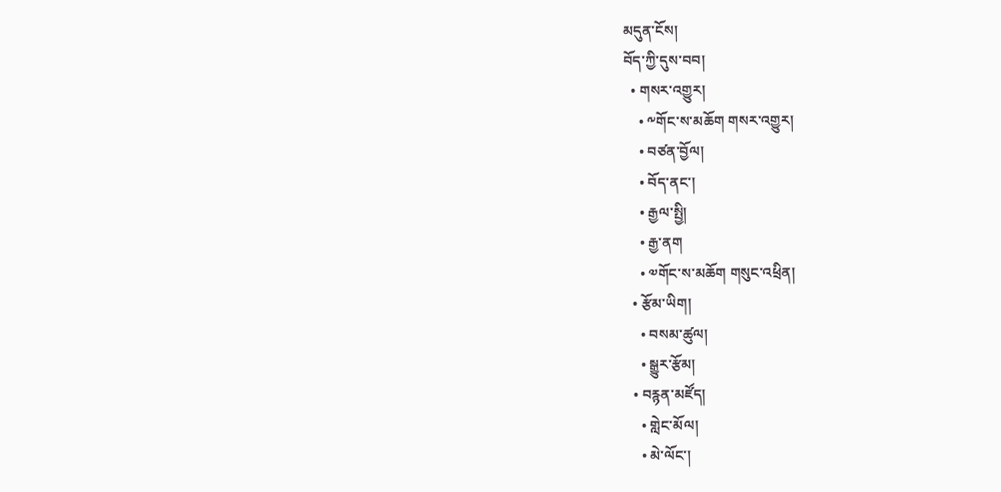མདུན་ངོས།
བོད་ཀྱི་དུས་བབ།
  • གསར་འགྱུར།
    • ༸གོང་ས་མཆོག གསར་འགྱུར།
    • བཙན་བྱོལ།
    • བོད་ནང་།
    • རྒྱལ་སྤྱི།
    • རྒྱ་ནག
    • ༧གོང་ས་མཆོག གསུང་འཕྲིན།
  • རྩོམ་ཡིག།
    • བསམ་ཚུལ།
    • སྒྱུར་རྩོམ།
  • བརྙན་མཛོད།
    • གླེང་མོལ།
    • མེ་ལོང་།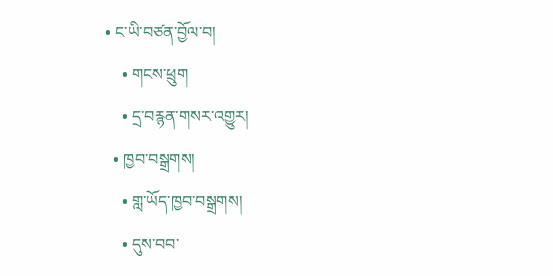• ང་ཡི་བཙན་བྱོལ་བ།
    • གངས་ཕྲུག
    • དྲ་བརྙན་གསར་འགྱུར།
  • ཁྱབ་བསྒྲགས།
    • གླ་ཡོད་ཁྱབ་བསྒྲགས།
    • དུས་བབ་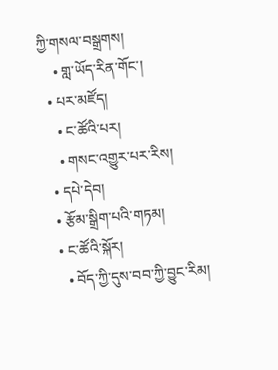ཀྱི་གསལ་བསྒྲགས།
    • གླ་ཡོད་རིན་གོང་།
  • པར་མཛོད།
    • ང་ཚོའི་པར།
    • གསང་འགྱུར་པར་རིས།
  • དཔེ་དེབ།
  • རྩོམ་སྒྲིག་པའི་གཏམ།
  • ང་ཚོའི་སྐོར།
    • བོད་ཀྱི་དུས་བབ་ཀྱི་བྱུང་རིམ།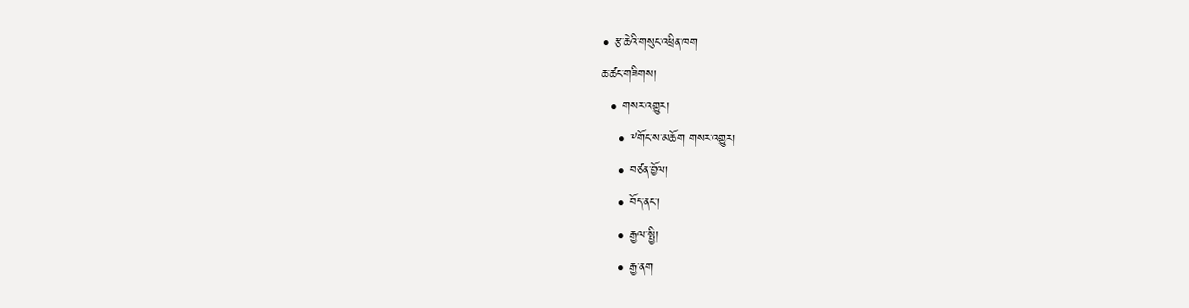• རྩ་ཆེའི་གསུང་འཕྲིན་ཁག
ཆ་ཚང་གཟིགས།
  • གསར་འགྱུར།
    • ༸གོང་ས་མཆོག གསར་འགྱུར།
    • བཙན་བྱོལ།
    • བོད་ནང་།
    • རྒྱལ་སྤྱི།
    • རྒྱ་ནག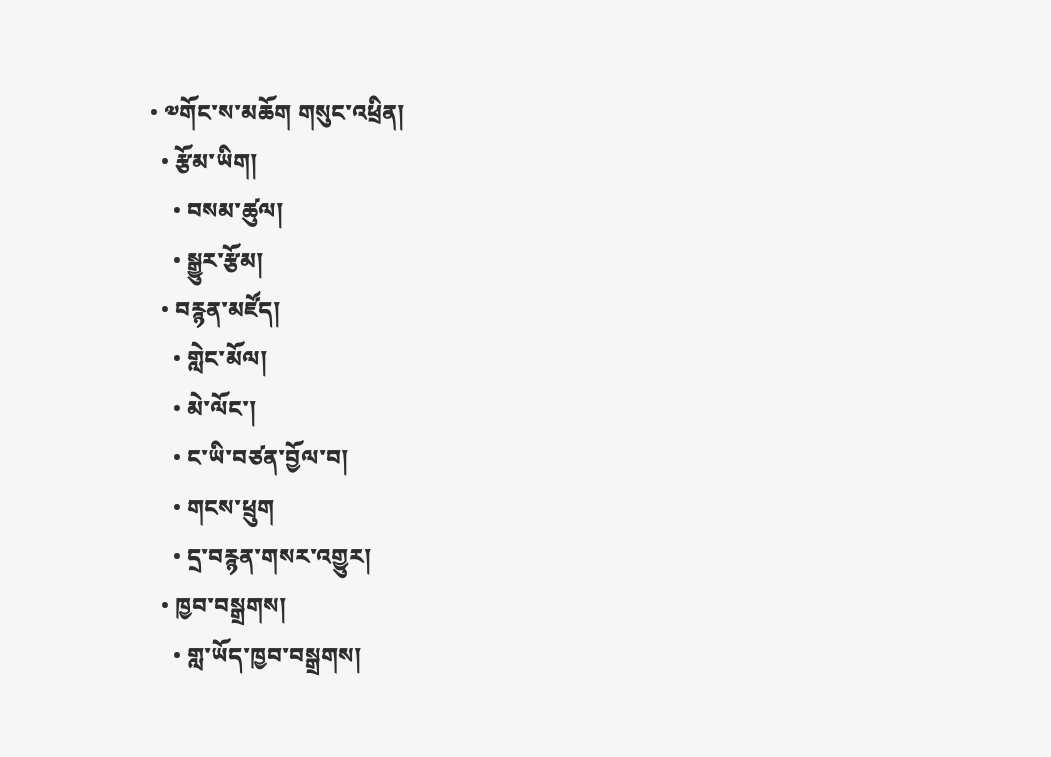• ༧གོང་ས་མཆོག གསུང་འཕྲིན།
  • རྩོམ་ཡིག།
    • བསམ་ཚུལ།
    • སྒྱུར་རྩོམ།
  • བརྙན་མཛོད།
    • གླེང་མོལ།
    • མེ་ལོང་།
    • ང་ཡི་བཙན་བྱོལ་བ།
    • གངས་ཕྲུག
    • དྲ་བརྙན་གསར་འགྱུར།
  • ཁྱབ་བསྒྲགས།
    • གླ་ཡོད་ཁྱབ་བསྒྲགས།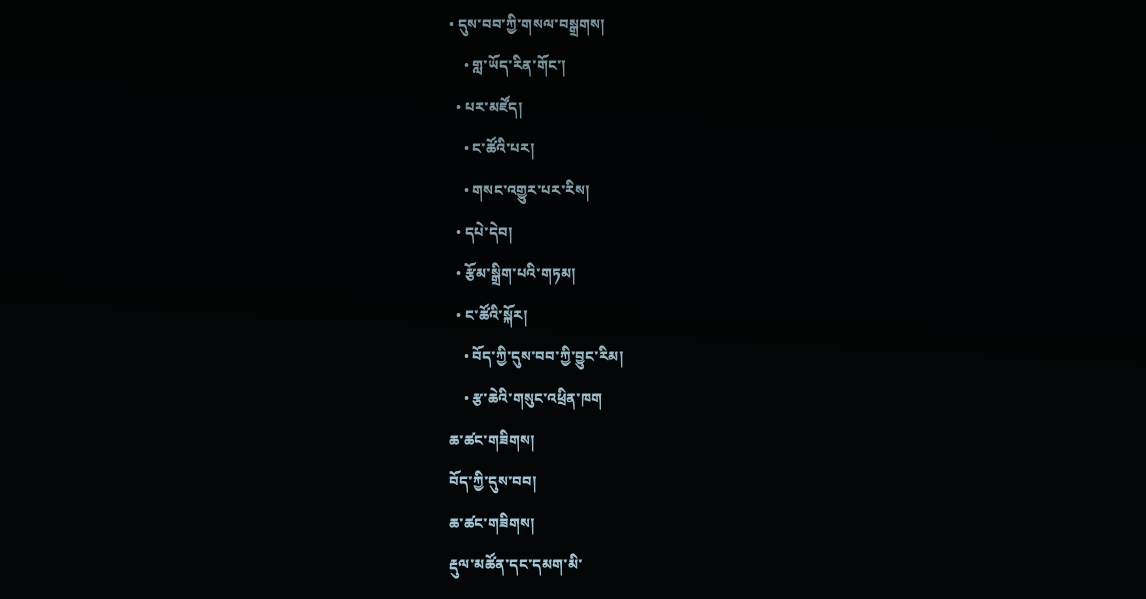• དུས་བབ་ཀྱི་གསལ་བསྒྲགས།
    • གླ་ཡོད་རིན་གོང་།
  • པར་མཛོད།
    • ང་ཚོའི་པར།
    • གསང་འགྱུར་པར་རིས།
  • དཔེ་དེབ།
  • རྩོམ་སྒྲིག་པའི་གཏམ།
  • ང་ཚོའི་སྐོར།
    • བོད་ཀྱི་དུས་བབ་ཀྱི་བྱུང་རིམ།
    • རྩ་ཆེའི་གསུང་འཕྲིན་ཁག
ཆ་ཚང་གཟིགས།
བོད་ཀྱི་དུས་བབ།
ཆ་ཚང་གཟིགས།
རྡུལ་མཚོན་དང་དམག་མི་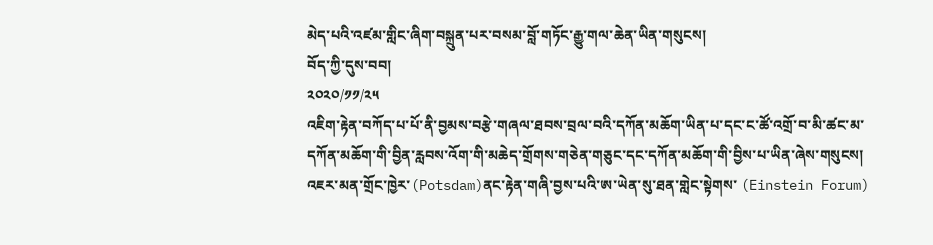མེད་པའི་འཛམ་གླིང་ཞིག་བསྐྲུན་པར་བསམ་བློ་གཏོང་རྒྱུ་གལ་ཆེན་ཡིན་གསུངས།
བོད་ཀྱི་དུས་བབ།
༢༠༢༠/༡༡/༢༥
འཇིག་རྟེན་བཀོད་པ་པོ་ནི་བྱམས་བརྩེ་གཞལ་ཐབས་བྲལ་བའི་དཀོན་མཆོག་ཡིན་པ་དང་ང་ཚོ་འགྲོ་བ་མི་ཚང་མ་དཀོན་མཆོག་གི་བྱིན་རླབས་འོག་གི་མཆེད་གྲོགས་གཅེན་གཅུང་དང་དཀོན་མཆོག་གི་བྱིས་པ་ཡིན་ཞེས་གསུངས། འཇར་མན་གྲོང་ཁྱེར་(Potsdam)ནང་རྟེན་གཞི་བྱས་པའི་ཨ་ཡེན་སུ་ཐན་གླེང་སྟེགས་ (Einstein Forum)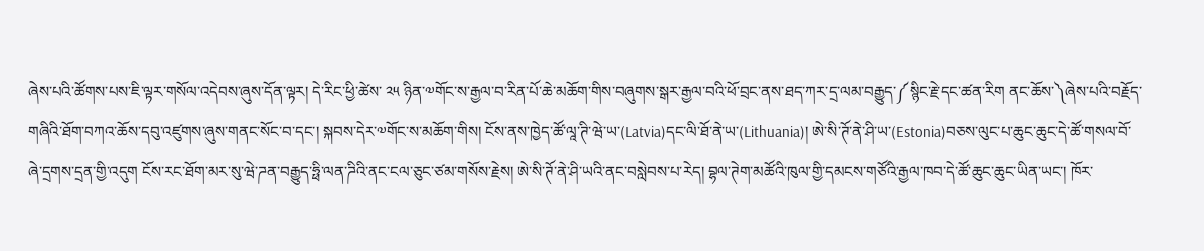ཞེས་པའི་ཚོགས་པས་ཇི་ལྟར་གསོལ་འདེབས་ཞུས་དོན་ལྟར། དེ་རིང་ཕྱི་ཚེས་ ༢༥ ཉིན་༧གོང་ས་རྒྱལ་བ་རིན་པོ་ཆེ་མཆོག་གིས་བཞུགས་སྒར་རྒྱལ་བའི་ཕོ་བྲང་ནས་ཐད་ཀར་དྲ་ལམ་བརྒྱུད་༼སྙིང་རྗེ་དང་ཚན་རིག ནང་ཆོས་༽ཞེས་པའི་བརྗོད་གཞིའི་ཐོག་བཀའ་ཆོས་དབུ་འཛུགས་ཞུས་གནང་སོང་བ་དང་། སྐབས་དེར་༧གོང་ས་མཆོག་གིས། ངོས་ནས་ཁྱེད་ཚོ་ལཱ་ཊི་ཝེ་ཡ་(Latvia)དང་ལི་ཐོ་ནེ་ཡ་(Lithuania)། ཨེ་སི་ཊོ་ནེ་ཤི་ཡ་(Estonia)བཅས་ལུང་པ་ཆུང་ཆུང་དེ་ཚོ་གསལ་བོ་ཞེ་དྲགས་དྲན་གྱི་འདུག ངོས་རང་ཐོག་མར་སུ་ཝེ་ཌན་བརྒྱུད་ཧྥི་ལན་ཌིའི་ནང་ངལ་ཅུང་ཙམ་གསོས་རྗེས། ཨེ་སི་ཊོ་ནེ་ཤི་ཡའི་ནང་བསླེབས་པ་རེད། བྷལ་ཊེག་མཚོའི་ཁུལ་གྱི་དམངས་གཙོའི་རྒྱལ་ཁབ་དེ་ཚོ་ཆུང་ཆུང་ཡིན་ཡང་། ཁོར་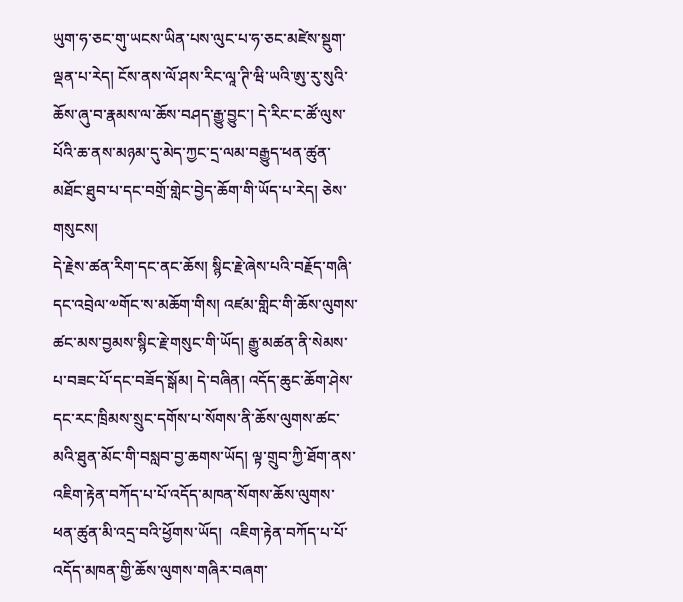ཡུག་ཧ་ཅང་གུ་ཡངས་ཡིན་པས་ལུང་པ་ཧ་ཅང་མཛེས་སྡུག་ལྡན་པ་རེད། ངོས་ནས་ལོ་ཤས་རིང་ལཱ་ཊི་ཝི་ཡའི་ཨུ་རུ་སུའི་ཆོས་ཞུ་བ་རྣམས་ལ་ཆོས་བཤད་རྒྱུ་བྱུང་། དེ་རིང་ང་ཚོ་ལུས་པོའི་ཆ་ནས་མཉམ་དུ་མེད་ཀྱང་དྲ་ལམ་བརྒྱུད་ཕན་ཚུན་མཐོང་ཐུབ་པ་དང་བགྲོ་གླེང་བྱེད་ཆོག་གི་ཡོད་པ་རེད། ཅེས་གསུངས།
དེ་རྗེས་ཚན་རིག་དང་ནང་ཆོས། སྙིང་རྗེ་ཞེས་པའི་བརྗོད་གཞི་དང་འབྲེལ་༧གོང་ས་མཆོག་གིས། འཛམ་གླིང་གི་ཆོས་ལུགས་ཚང་མས་བྱམས་སྙིང་རྗེ་གསུང་གི་ཡོད། རྒྱུ་མཚན་ནི་སེམས་པ་བཟང་པོ་དང་བཟོད་སྒོམ། དེ་བཞིན། འདོད་ཆུང་ཆོག་ཤེས་དང་རང་ཁྲིམས་སྲུང་དགོས་པ་སོགས་ནི་ཆོས་ལུགས་ཚང་མའི་ཐུན་མོང་གི་བསླབ་བྱ་ཆགས་ཡོད། ལྟ་གྲུབ་ཀྱི་ཐོག་ནས་འཇིག་རྟེན་བཀོད་པ་པོ་འདོད་མཁན་སོགས་ཆོས་ལུགས་ཕན་ཚུན་མི་འདྲ་བའི་ཕྱོགས་ཡོད།  འཇིག་རྟེན་བཀོད་པ་པོ་འདོད་མཁན་གྱི་ཆོས་ལུགས་གཞིར་བཞག་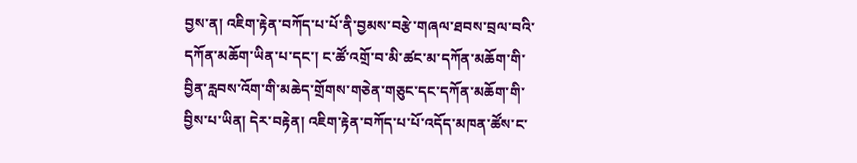བྱས་ན། འཇིག་རྟེན་བཀོད་པ་པོ་ནི་བྱམས་བརྩེ་གཞལ་ཐབས་བྲལ་བའི་དཀོན་མཆོག་ཡིན་པ་དང་། ང་ཚོ་འགྲོ་བ་མི་ཚང་མ་དཀོན་མཆོག་གི་བྱིན་རླབས་འོག་གི་མཆེད་གྲོགས་གཅེན་གཅུང་དང་དཀོན་མཆོག་གི་བྱིས་པ་ཡིན། དེར་བརྟེན། འཇིག་རྟེན་བཀོད་པ་པོ་འདོད་མཁན་ཚོས་ང་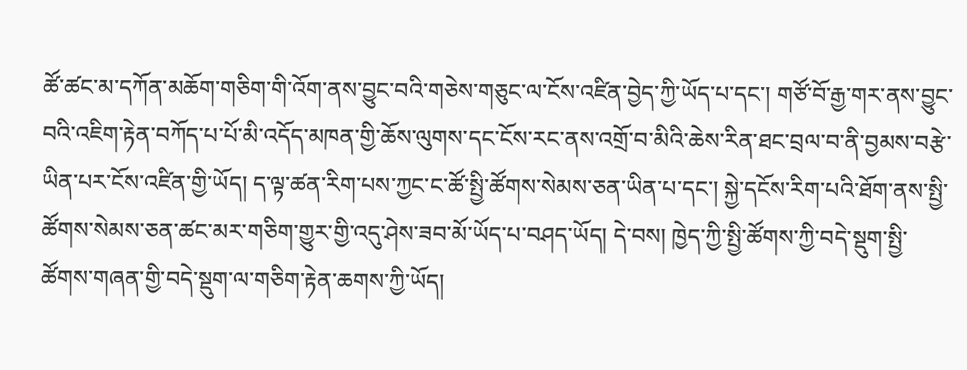ཚོ་ཚང་མ་དཀོན་མཆོག་གཅིག་གི་འོག་ནས་བྱུང་བའི་གཅེས་གཅུང་ལ་ངོས་འཛིན་བྱེད་ཀྱི་ཡོད་པ་དང་། གཙོ་བོ་རྒྱ་གར་ནས་བྱུང་བའི་འཇིག་རྟེན་བཀོད་པ་པོ་མི་འདོད་མཁན་གྱི་ཆོས་ལུགས་དང་ངོས་རང་ནས་འགྲོ་བ་མིའི་ཆེས་རིན་ཐང་བྲལ་བ་ནི་བྱམས་བརྩེ་ཡིན་པར་ངོས་འཛིན་གྱི་ཡོད། ད་ལྟ་ཚན་རིག་པས་ཀྱང་ང་ཚོ་སྤྱི་ཚོགས་སེམས་ཅན་ཡིན་པ་དང་། སྐྱེ་དངོས་རིག་པའི་ཐོག་ནས་སྤྱི་ཚོགས་སེམས་ཅན་ཚང་མར་གཅིག་གྱུར་གྱི་འདུ་ཤེས་ཟབ་མོ་ཡོད་པ་བཤད་ཡོད། དེ་བས། ཁྱེད་ཀྱི་སྤྱི་ཚོགས་ཀྱི་བདེ་སྡུག་སྤྱི་ཚོགས་གཞན་གྱི་བདེ་སྡུག་ལ་གཅིག་རྟེན་ཆགས་ཀྱི་ཡོད།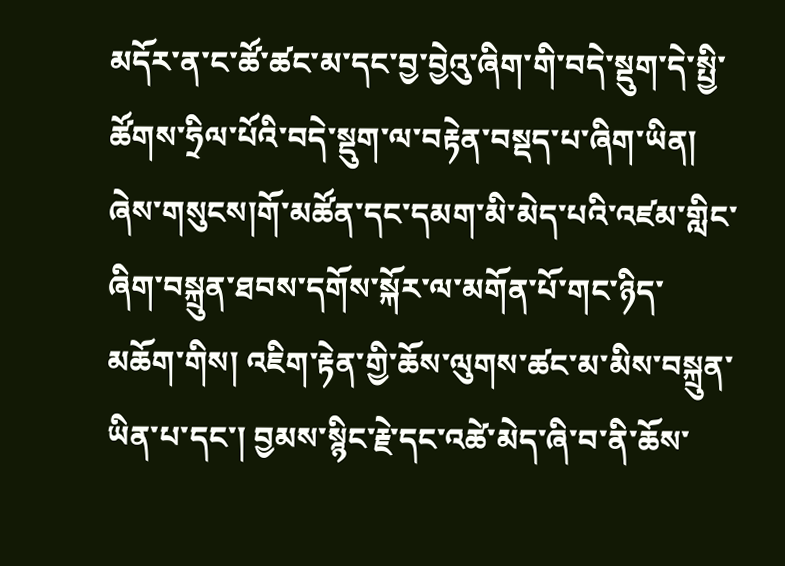མདོར་ན་ང་ཚོ་ཚང་མ་དང་བྱ་བྱེའུ་ཞིག་གི་བདེ་སྡུག་དེ་སྤྱི་ཚོགས་ཧྲིལ་པོའི་བདེ་སྡུག་ལ་བརྟེན་བསྡད་པ་ཞིག་ཡིན། ཞེས་གསུངས།གོ་མཚོན་དང་དམག་མི་མེད་པའི་འཛམ་གླིང་ཞིག་བསྐྲུན་ཐབས་དགོས་སྐོར་ལ་མགོན་པོ་གང་ཉིད་མཆོག་གིས། འཇིག་རྟེན་གྱི་ཆོས་ལུགས་ཚང་མ་མིས་བསྐྲུན་ཡིན་པ་དང་། བྱམས་སྙིང་རྗེ་དང་འཚེ་མེད་ཞི་བ་ནི་ཆོས་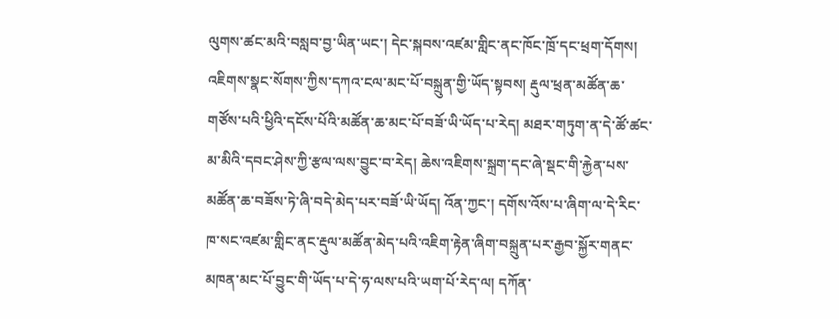ལུགས་ཚང་མའི་བསླབ་བྱ་ཡིན་ཡང་། དེང་སྐབས་འཛམ་གླིང་ནང་ཁོང་ཁྲོ་དང་ཕྲག་དོགས། འཇིགས་སྣང་སོགས་ཀྱིས་དཀའ་ངལ་མང་པོ་བསྐྲུན་གྱི་ཡོད་སྟབས། རྡུལ་ཕྲན་མཚོན་ཆ་གཙོས་པའི་ཕྱིའི་དངོས་པོའི་མཚོན་ཆ་མང་པོ་བཟོ་ཡི་ཡོད་པ་རེད། མཐར་གཏུག་ན་དེ་ཚོ་ཚང་མ་མིའི་དབང་ཤེས་ཀྱི་རྩལ་ལས་བྱུང་བ་རེད། ཆེས་འཇིགས་སྐྲག་དང་ཞེ་སྡང་གི་རྐྱེན་པས་མཚོན་ཆ་བཟོས་ཏེ་ཞི་བདེ་མེད་པར་བཟོ་ཡི་ཡོད། འོན་ཀྱང་། དགོས་འོས་པ་ཞིག་ལ་དེ་རིང་ཁ་སང་འཛམ་གླིང་ནང་རྡུལ་མཚོན་མེད་པའི་འཇིག་རྟེན་ཞིག་བསྐྲུན་པར་རྒྱབ་སྐྱོར་གནང་མཁན་མང་པོ་བྱུང་གི་ཡོད་པ་དེ་ཧ་ལས་པའི་ཡག་པོ་རེད་ལ། དཀོན་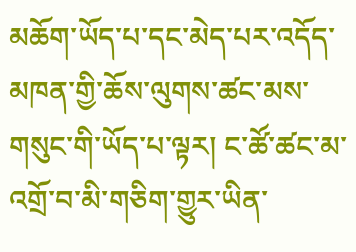མཆོག་ཡོད་པ་དང་མེད་པར་འདོད་མཁན་གྱི་ཆོས་ལུགས་ཚང་མས་གསུང་གི་ཡོད་པ་ལྟར། ང་ཚོ་ཚང་མ་འགྲོ་བ་མི་གཅིག་གྱུར་ཡིན་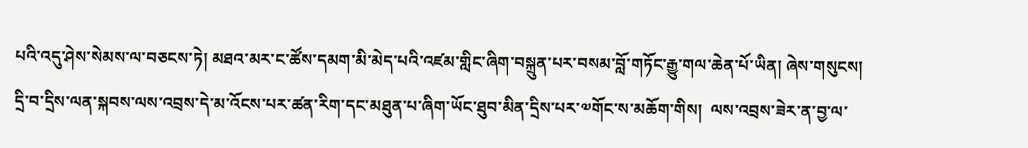པའི་འདུ་ཤེས་སེམས་ལ་བཅངས་ཏེ། མཐའ་མར་ང་ཚོས་དམག་མི་མེད་པའི་འཛམ་གླིང་ཞིག་བསྐྲུན་པར་བསམ་བློ་གཏོང་རྒྱུ་གལ་ཆེན་པོ་ཡིན། ཞེས་གསུངས།
དྲི་བ་དྲིས་ལན་སྐབས་ལས་འབྲས་དེ་མ་འོངས་པར་ཚན་རིག་དང་མཐུན་པ་ཞིག་ཡོང་ཐུབ་མིན་དྲིས་པར་༧གོང་ས་མཆོག་གིས།  ལས་འབྲས་ཟེར་ན་བྱ་ལ་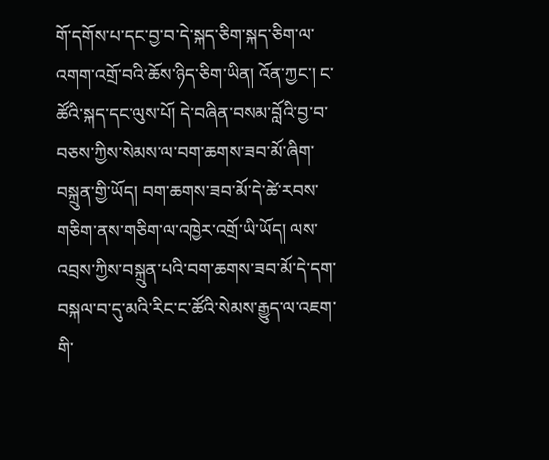གོ་དགོས་པ་དང་བྱ་བ་དེ་སྐད་ཅིག་སྐད་ཅིག་ལ་འགག་འགྲོ་བའི་ཆོས་ཉིད་ཅིག་ཡིན། འོན་ཀྱང་། ང་ཚོའི་སྐད་དང་ལུས་པོ། དེ་བཞིན་བསམ་བློའི་བྱ་བ་བཅས་ཀྱིས་སེམས་ལ་བག་ཆགས་ཟབ་མོ་ཞིག་བསྐྲུན་གྱི་ཡོད། བག་ཆགས་ཟབ་མོ་དེ་ཚེ་རབས་གཅིག་ནས་གཅིག་ལ་འཁྱེར་འགྲོ་ཡི་ཡོད། ལས་འབྲས་ཀྱིས་བསྐྲུན་པའི་བག་ཆགས་ཟབ་མོ་དེ་དག་བསྐལ་བ་དུ་མའི་རིང་ང་ཚོའི་སེམས་རྒྱུད་ལ་འཇག་གི་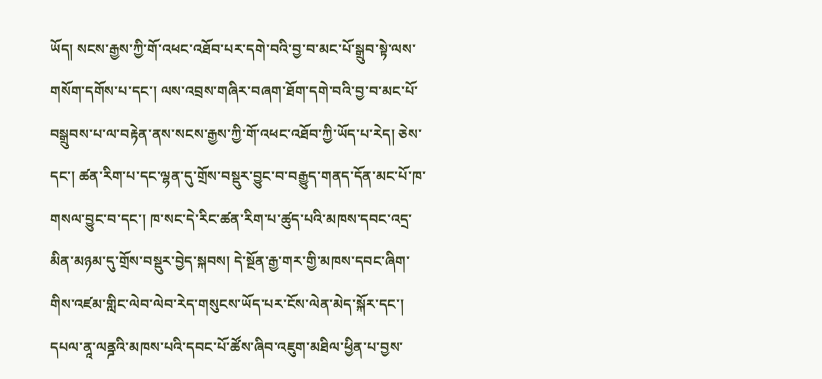ཡོད། སངས་རྒྱས་ཀྱི་གོ་འཕང་འཐོབ་པར་དགེ་བའི་བྱ་བ་མང་པོ་སྒྲུབ་སྟེ་ལས་གསོག་དགོས་པ་དང་། ལས་འབྲས་གཞིར་བཞག་ཐོག་དགེ་བའི་བྱ་བ་མང་པོ་བསྒྲུབས་པ་ལ་བརྟེན་ནས་སངས་རྒྱས་ཀྱི་གོ་འཕང་འཐོབ་ཀྱི་ཡོད་པ་རེད། ཅེས་དང་། ཚན་རིག་པ་དང་ལྷན་དུ་གྲོས་བསྡུར་བྱུང་བ་བརྒྱུད་གནད་དོན་མང་པོ་ཁ་གསལ་བྱུང་བ་དང་། ཁ་སང་དེ་རིང་ཚན་རིག་པ་ཚུད་པའི་མཁས་དབང་འདྲ་མིན་མཉམ་དུ་གྲོས་བསྡུར་བྱེད་སྐབས། དེ་སྔོན་རྒྱ་གར་གྱི་མཁས་དབང་ཞིག་གིས་འཛམ་གླིང་ལེབ་ལེབ་རེད་གསུངས་ཡོད་པར་ངོས་ལེན་མེད་སྐོར་དང་། དཔལ་ནཱ་ལནྜའི་མཁས་པའི་དབང་པོ་ཚོས་ཞིབ་འཇུག་མཐིལ་ཕྱིན་པ་བྱས་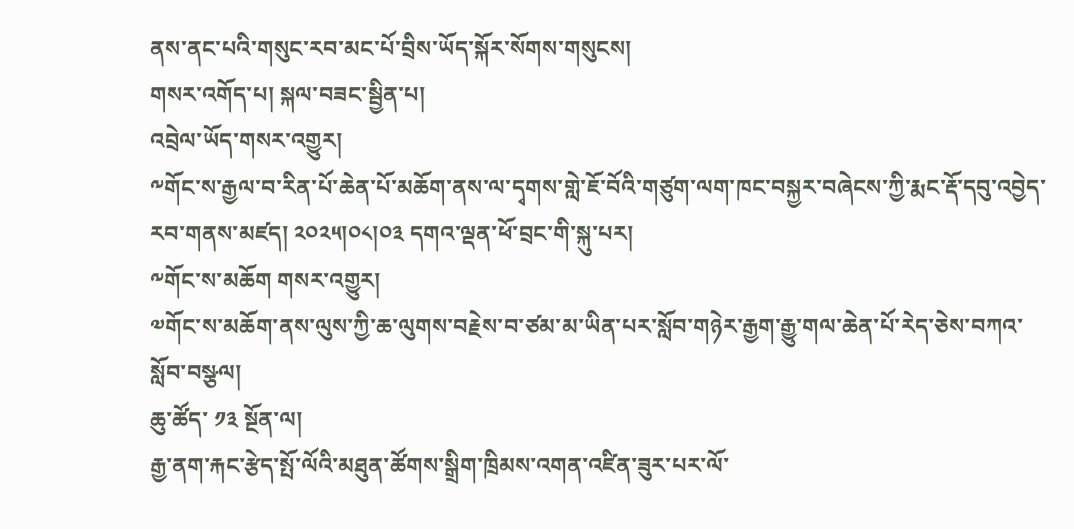ནས་ནང་པའི་གསུང་རབ་མང་པོ་བྲིས་ཡོད་སྐོར་སོགས་གསུངས།
གསར་འགོད་པ། སྐལ་བཟང་སྦྱིན་པ།
འབྲེལ་ཡོད་གསར་འགྱུར།
༸གོང་ས་རྒྱལ་བ་རིན་པོ་ཆེན་པོ་མཆོག་ནས་ལ་དྭགས་གླེ་ཇོ་བོའི་གཙུག་ལག་ཁང་བསྐྱར་བཞེངས་ཀྱི་རྨང་རྡོ་དབུ་འབྱེད་རབ་གནས་མཛད། ༢༠༢༥།༠༨།༠༣ དགའ་ལྡན་ཕོ་བྲང་གི་སྐུ་པར།
༸གོང་ས་མཆོག གསར་འགྱུར།
༧གོང་ས་མཆོག་ནས་ལུས་ཀྱི་ཆ་ལུགས་བརྗེས་བ་ཙམ་མ་ཡིན་པར་སློབ་གཉེར་རྒྱག་རྒྱུ་གལ་ཆེན་པོ་རེད་ཅེས་བཀའ་སློབ་བསྩལ།
ཆུ་ཚོད་ ༡༣ སྔོན་ལ།
རྒྱ་ནག་རྐང་རྩེད་སྤོ་ལོའི་མཐུན་ཚོགས་སྒྲིག་ཁྲིམས་འགན་འཛིན་ཟུར་པར་ལོ་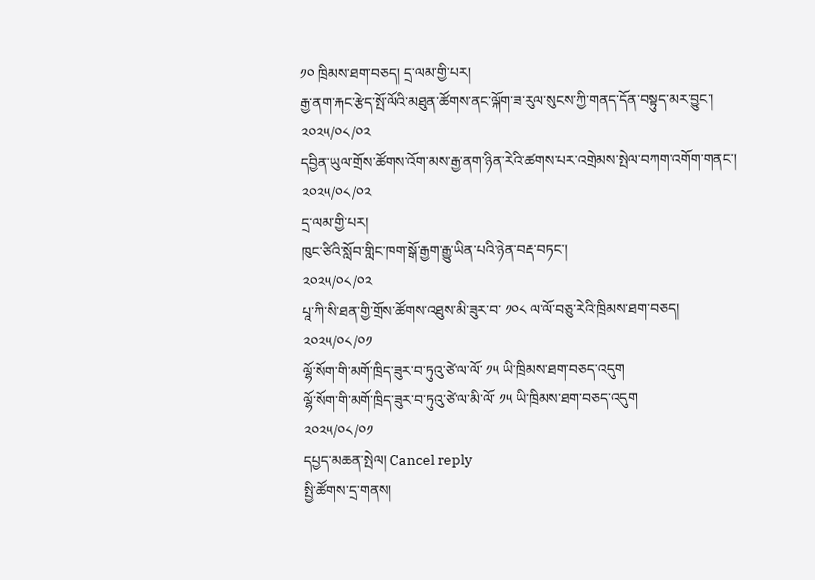༡༠ ཁྲིམས་ཐག་བཅད། དྲ་ལམ་གྱི་པར།
རྒྱ་ནག་རྐང་རྩེད་སྤོ་ལོའི་མཐུན་ཚོགས་ནང་ལྐོག་ཟ་རུལ་སུངས་ཀྱི་གནད་དོན་བསྟུད་མར་བྱུང་།
༢༠༢༥/༠༨/༠༢
དབྱིན་ཡུལ་གྲོས་ཚོགས་འོག་མས་རྒྱ་ནག་ཉིན་རེའི་ཚགས་པར་འགྲེམས་སྤེལ་བཀག་འགོག་གནང་།
༢༠༢༥/༠༨/༠༢
དྲ་ལམ་གྱི་པར།
ཁུང་ཙིའི་སློབ་གླིང་ཁག་སྒོ་རྒྱག་རྒྱུ་ཡིན་པའི་ཉེན་བརྡ་བཏང་།
༢༠༢༥/༠༨/༠༢
པཱ་ཀི་སི་ཐན་གྱི་གྲོས་ཚོགས་འཐུས་མི་ཟུར་བ་ ༡༠༨ ལ་ལོ་བཅུ་རེའི་ཁྲིམས་ཐག་བཅད།
༢༠༢༥/༠༨/༠༡
ལྷོ་སོག་གི་མགོ་ཁྲིད་ཟུར་བ་ཏུའུ་ཙེ་ལ་ལོ་ ༡༥ ཡི་ཁྲིམས་ཐག་བཅད་འདུག
ལྷོ་སོག་གི་མགོ་ཁྲིད་ཟུར་བ་ཏུའུ་ཙེ་ལ་མི་ལོ་ ༡༥ ཡི་ཁྲིམས་ཐག་བཅད་འདུག
༢༠༢༥/༠༨/༠༡
དཔྱད་མཆན་སྤེལ། Cancel reply
སྤྱི་ཚོགས་དྲ་གནས།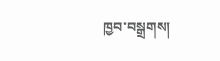ཁྱབ་བསྒྲགས།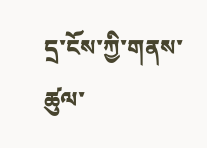དྲ་ངོས་ཀྱི་གནས་ཚུལ་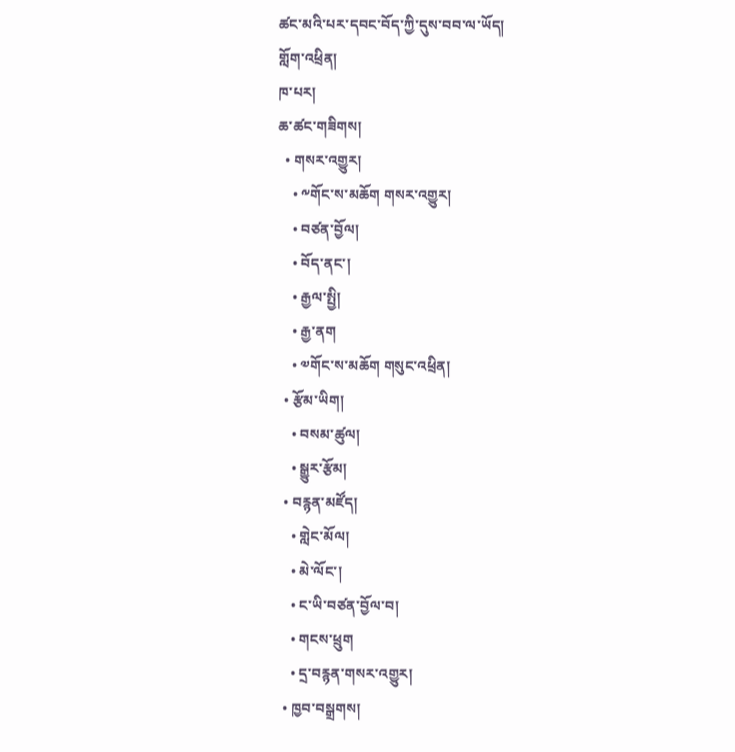ཚང་མའི་པར་དབང་བོད་ཀྱི་དུས་བབ་ལ་ཡོད།
གློག་འཕྲིན།
ཁ་པར།
ཆ་ཚང་གཟིགས།
  • གསར་འགྱུར།
    • ༸གོང་ས་མཆོག གསར་འགྱུར།
    • བཙན་བྱོལ།
    • བོད་ནང་།
    • རྒྱལ་སྤྱི།
    • རྒྱ་ནག
    • ༧གོང་ས་མཆོག གསུང་འཕྲིན།
  • རྩོམ་ཡིག།
    • བསམ་ཚུལ།
    • སྒྱུར་རྩོམ།
  • བརྙན་མཛོད།
    • གླེང་མོལ།
    • མེ་ལོང་།
    • ང་ཡི་བཙན་བྱོལ་བ།
    • གངས་ཕྲུག
    • དྲ་བརྙན་གསར་འགྱུར།
  • ཁྱབ་བསྒྲགས།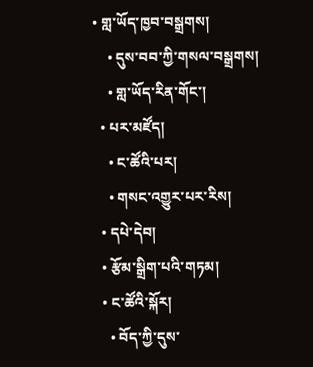• གླ་ཡོད་ཁྱབ་བསྒྲགས།
    • དུས་བབ་ཀྱི་གསལ་བསྒྲགས།
    • གླ་ཡོད་རིན་གོང་།
  • པར་མཛོད།
    • ང་ཚོའི་པར།
    • གསང་འགྱུར་པར་རིས།
  • དཔེ་དེབ།
  • རྩོམ་སྒྲིག་པའི་གཏམ།
  • ང་ཚོའི་སྐོར།
    • བོད་ཀྱི་དུས་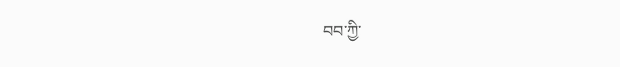བབ་ཀྱི་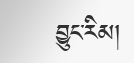བྱུང་རིམ།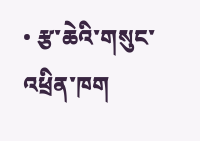• རྩ་ཆེའི་གསུང་འཕྲིན་ཁག